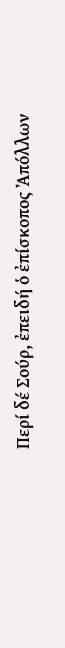Περί δέ Σούρ, ἐπειδή ὁ ἐπίσκοπος Ἀπόλλων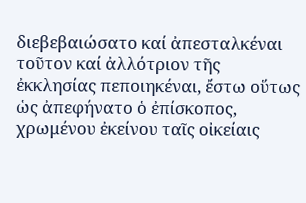διεβεβαιώσατο καί ἀπεσταλκέναι τοῦτον καί ἀλλότριον τῆς ἐκκλησίας πεποιηκέναι, ἔστω οὕτως ὡς ἀπεφήνατο ὁ ἐπίσκοπος, χρωμένου ἐκείνου ταῖς οἰκείαις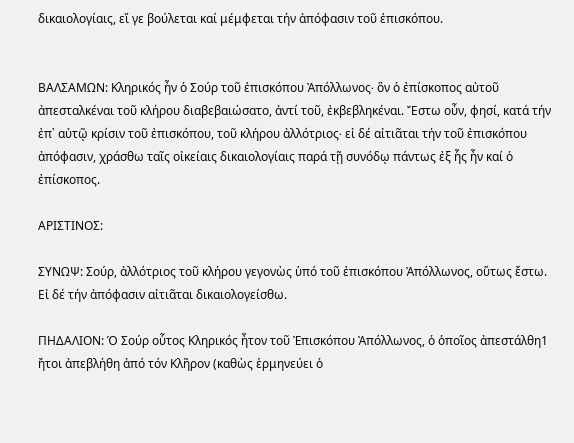δικαιολογίαις, εἴ γε βούλεται καί μέμφεται τήν ἀπόφασιν τοῦ ἐπισκόπου.


ΒΑΛΣΑΜΩΝ: Κληρικός ἦν ὁ Σούρ τοῦ ἐπισκόπου Ἀπόλλωνος∙ ὃν ὁ ἐπίσκοπος αὐτοῦ ἀπεσταλκέναι τοῦ κλήρου διαβεβαιώσατο, ἀντί τοῦ, ἐκβεβληκέναι. Ἔστω οὖν, φησί, κατά τήν ἐπ᾽ αὐτῷ κρίσιν τοῦ ἐπισκόπου, τοῦ κλήρου ἀλλότριος∙ εἰ δέ αἰτιᾶται τήν τοῦ ἐπισκόπου ἀπόφασιν, χράσθω ταῖς οἰκείαις δικαιολογίαις παρά τῇ συνόδῳ πάντως ἐξ ἧς ἦν καί ὁ ἐπίσκοπος.

ΑΡΙΣΤΙΝΟΣ:

ΣΥΝΩΨ: Σούρ, ἀλλότριος τοῦ κλήρου γεγονὼς ὑπό τοῦ ἐπισκόπου Ἀπόλλωνος, οὕτως ἔστω. Εἰ δέ τήν ἀπόφασιν αἰτιᾶται δικαιολογείσθω.

ΠΗΔΑΛΙΟΝ: Ὁ Σούρ οὗτος Κληρικός ἦτον τοῦ Ἐπισκόπου Ἀπόλλωνος, ὁ ὁποῖος ἀπεστάλθη1 ἤτοι ἀπεβλήθη ἀπό τόν Κλῆρον (καθὼς ἑρμηνεύει ὁ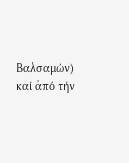Βαλσαμών) καί ἀπό τήν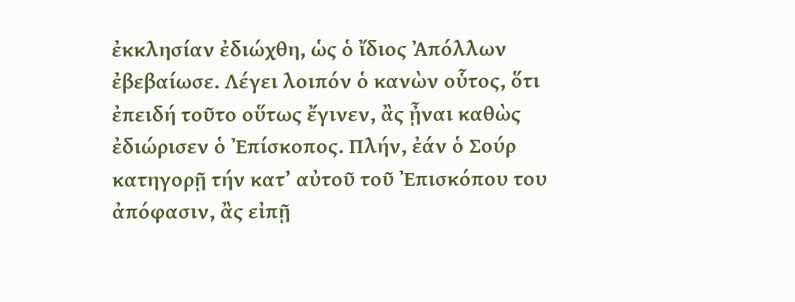ἐκκλησίαν ἐδιώχθη, ὡς ὁ ἴδιος Ἀπόλλων ἐβεβαίωσε. Λέγει λοιπόν ὁ κανὼν οὗτος, ὅτι ἐπειδή τοῦτο οὕτως ἔγινεν, ἂς ᾖναι καθὼς ἐδιώρισεν ὁ Ἐπίσκοπος. Πλήν, ἐάν ὁ Σούρ κατηγορῇ τήν κατ’ αὐτοῦ τοῦ Ἐπισκόπου του ἀπόφασιν, ἂς εἰπῇ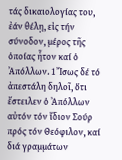τάς δικαιολογίας του, ἐάν θέλῃ, εἰς τήν σύνοδον, μέρος τῆς ὁποίας ἦτον καί ὁ Ἀπόλλων. 1Ἴσως δέ τό ἀπεστάλη δηλοῖ, ὅτι ἔστειλεν ὁ Ἀπόλλων αὐτόν τόν ἴδιον Σούρ πρός τόν Θεόφιλον, καί διά γραμμάτων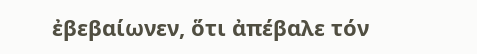ἐβεβαίωνεν, ὅτι ἀπέβαλε τόν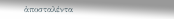ἀποσταλέντα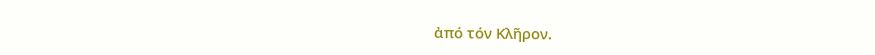ἀπό τόν Κλῆρον.